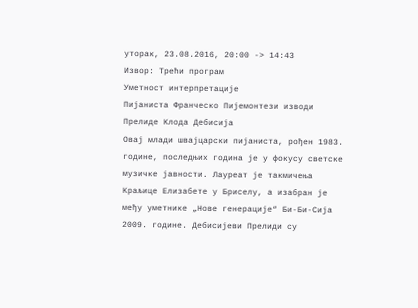уторак, 23.08.2016, 20:00 -> 14:43
Извор: Трећи програм
Уметност интерпретације
Пијаниста Франческо Пијемонтези изводи Прелиде Клода Дебисија
Овај млади швајцарски пијаниста, рођен 1983. године, последњих година је у фокусу светске музичке јавности. Лауреат је такмичења Краљице Елизабете у Бриселу, а изабран је међу уметнике „Нове генерације“ Би-Би-Сија 2009. године. Дебисијеви Прелиди су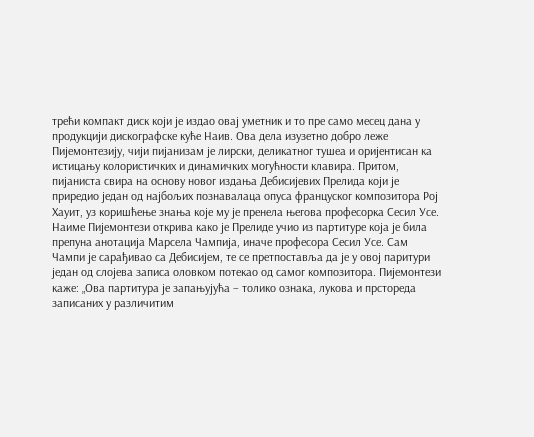трећи компакт диск који је издао овај уметник и то пре само месец дана у продукцији дискографске куће Наив. Ова дела изузетно добро леже Пијемонтезију, чији пијанизам је лирски, деликатног тушеа и оријентисан ка истицању колористичких и динамичких могућности клавира. Притом, пијаниста свира на основу новог издања Дебисијевих Прелида који је приредио један од најбољих познавалаца опуса француског композитора Рој Хауит, уз коришћење знања које му је пренела његова професорка Сесил Усе. Наиме Пијемонтези открива како је Прелиде учио из партитуре која је била препуна анотација Марсела Чампија, иначе професора Сесил Усе. Сам Чампи је сарађивао са Дебисијем, те се претпоставља да је у овој паритури један од слојева записа оловком потекао од самог композитора. Пијемонтези каже: „Ова партитура је запањујућа – толико ознака, лукова и прстореда записаних у различитим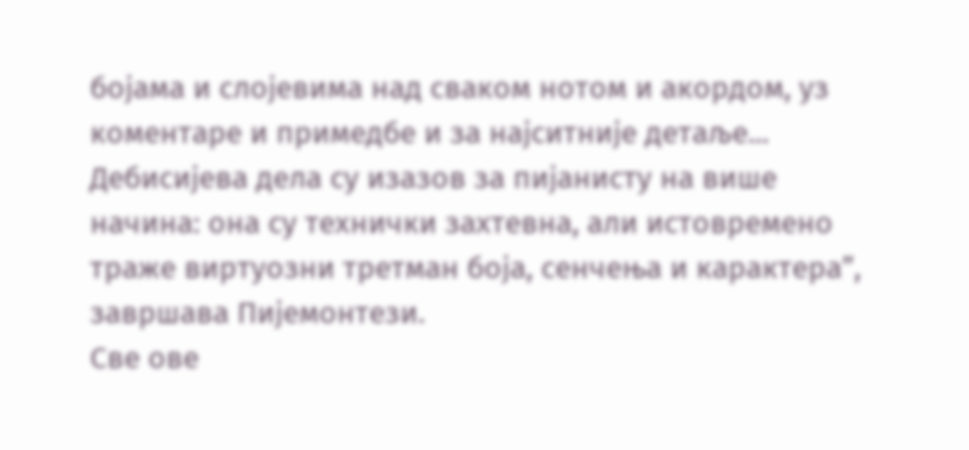бојама и слојевима над сваком нотом и акордом, уз коментаре и примедбе и за најситније детаље... Дебисијева дела су изазов за пијанисту на више начина: она су технички захтевна, али истовремено траже виртуозни третман боја, сенчења и карaктера”, завршава Пијемонтези.
Све ове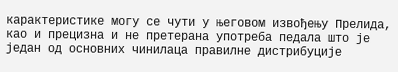карактеристике могу се чути у његовом извођењу Прелида, као и прецизна и не претерана употреба педала што је један од основних чинилаца правилне дистрибуције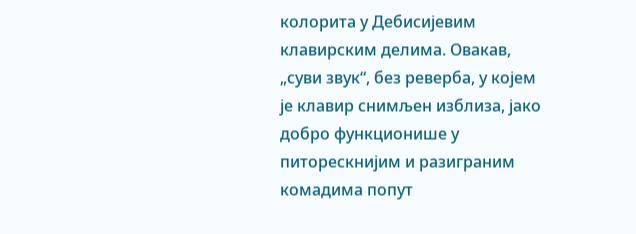колорита у Дебисијевим клавирским делима. Овакав, „суви звук“, без реверба, у којем је клавир снимљен изблиза, јако добро функционише у питорескнијим и разиграним комадима попут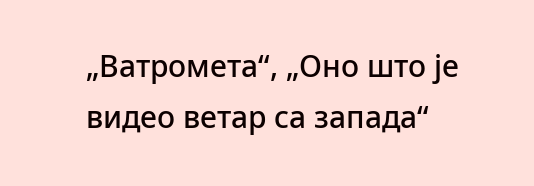„Ватромета“, „Оно што је видео ветар са запада“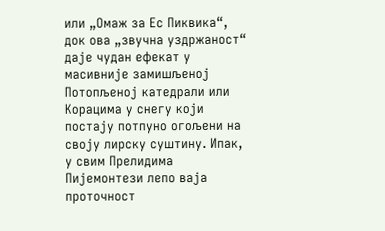или „Омаж за Ес Пиквика“, док ова „звучна уздржаност“ даје чудан ефекат у масивније замишљеној Потопљеној катедрали или Корацима у снегу који постају потпуно огољени на своју лирску суштину. Ипак, у свим Прелидима Пијемонтези лепо ваја проточност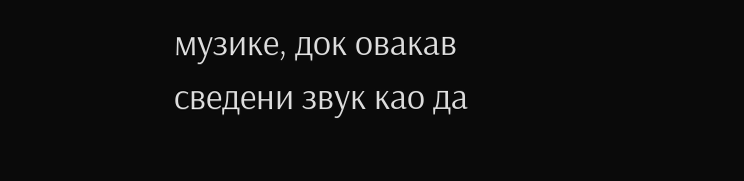музике, док овакав сведени звук као да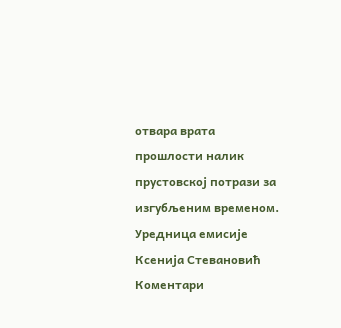отвара врата прошлости налик прустовској потрази за изгубљеним временом.
Уредница емисије Ксенија Стевановић
Коментари